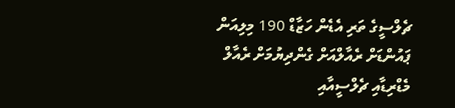ޗެލްސީގެ ތަރި އެޑެން ހަޒާޑް 190 މިލިއަން ޕައުންޑަށް ރެއާލްއަށް ގެންދިޔުމަށް ރެއާލް މެޑްރިޑާއި ޗެލްސީއާއި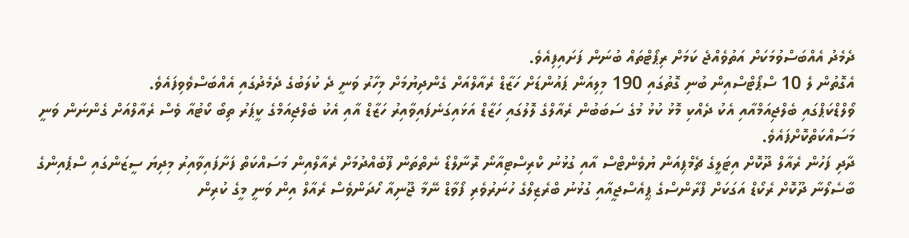ދެމެދު އެއްބަސްވުމަކަށް އަތުވެއްޖެ ކަމަށް ރިޕޯޓްތައް ބުނަން ފަށައިފިއެވެ.
އެގޮތުން ލެ 10 ސްޕޯޓްސްއިން ބުނި ގޮތުގައި 190 މިލިއަން ޕައުންޑަށް ހަޒާޑް ރެއާލްއަށް ގެންދިޔުމަށް މިހާރު ވަނީ ދެ ކުލަބުގެ ދެމެދުގައި އެއްބަސްވެވިފައެވެ.
ވޯލްޑްކަޕްގައި ބެލްޖިއަމްއާއި އެކު ދެއްކި މޮޅު ކުޅު މުގެ ސަބަބުން ރެއާލްގެ ލޮލުގައި ހަޒާޑް އަޅައިގަނެފައިވާއިރު ހަޒާޑް އާއި އެކު ބެލްޖިއަމްގެ ކީޕަރު ތިބޯ ކޯޓުއާ ވެސް ރެއާލްއަށް ގެންނަން ވަނީ މަސައްކަތްކޮށްފައެވެ.
ދާދި ފަހުން ރެއާލް ދޫކޮށް އިޓަލީގެ ޗެމްޕިއަން ޔުވެންޓްސް އާއި ގުޅުނު ކްރިސްޓިއާނޯ ރޮނާލްޑޯ ނެތްތަން ފޫބެއްދުމަށް ރެއާލްއިން މަސައްކަތް ފަށާފައިވާއިރު މިދިޔަ ސީޒަންގައި ސްޕެއިންގެ ބާސެލޯނާ ދޫކޮށް ރެކޯޑް އަގަކަށް ފްރާންސްގެ ޕީއެސްޖީއާއި ގުޅުނު ބްރެޒިލްގެ ހުނަރުވެރި ފޯވާޑް ނޭމާ ޖޫނިއާ ހޯދަންވެސް ރެއާލް އިން ވަނީ މީގެ ކުރިން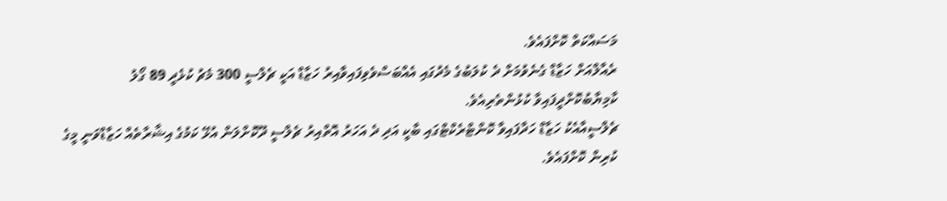މަސައްކަތް ކޮށްފައެވެ.
ރެއާލްއަށް ހަޒާޑް ގެނެވުމަށް ދެ ކުލަބުގެ މެދުގައި އެއްބަސްވެވިފައިވާއިރު ހަޒާޑް އަކީ ޗެލްސީ 300 މެޗު ކުޅެދީ 89 ގޯލު ކާމިޔާބުކޮށްދީފައިވާ ކުޅުންތެރިއެވެ.
ޗެލްސީއާއެކު ހަޒާޑް ހަދާފައިވާ ކޮންޓްރެކްޓްގައި ބާކީ އަދި ދެ އަހަރު އޮތްއިރު ޗެލްސީ ދޫކޮށްލަން އުޅޭ ކަމުގެ އިޝާރާތެއް ހަޒާޑްވަނީ މީގެ ކުރިން ކޮށްފައެވެ.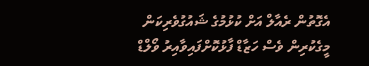އެގޮތުން ރެއާލް އަށް ކުޅުމުގެ ޝައުގުވެރިކަން މީގެކުރިން ވެސް ހަޒާޑް ފާޅުކޮށްފައިވާއިރު ވޯލްޑް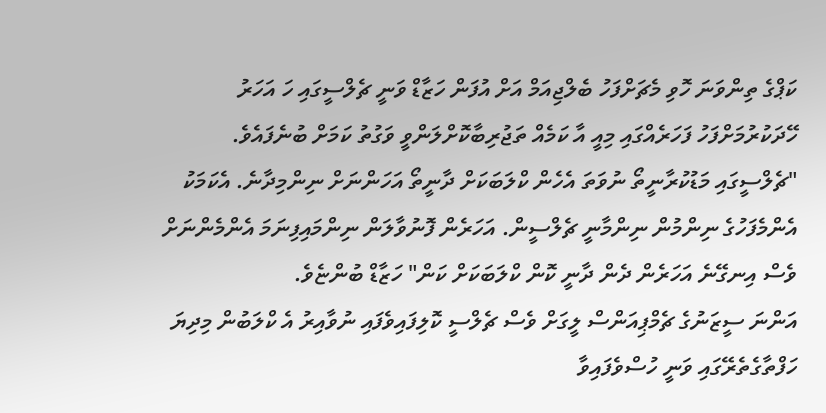ކަޕްގެ ތިންވަނަ ހޮވި މެޗަށްފަހު ބެލްޖިއަމް އަށް އުފަން ހަޒާޑް ވަނީ ޗެލްސީގައި ހަ އަހަރު ހޭދަކުރުމަށްފަހު ފަހަރެއްގައި މިއީ އާ ކަމެއް ތަޖުރިބާކޮށްލަންވީ ވަގުތު ކަމަށް ބުނެފައެވެ.
"ޗެލްސީގައި މަޑުކުރާނީތޯ ނުވަތަ އެހެން ކްލަބަކަށް ދާނީތޯ އަހަންނަށް ނިންމިދާނެ. އެކަމަކު އެންމެފަހުގެ ނިންމުން ނިންމާނީ ޗެލްސީން. އަހަރެން ފޮނުވާލަން ނިންމައިފިނަމަ އެންމެންނަށް ވެސް އިނގޭނެ އަހަރެން ދެން ދާނީ ކޮން ކްލަބަކަށް ކަން" ހަޒާޑް ބުންޏެވެ.
އަންނަ ސީޒަނުގެ ޗެމްޕިއަންސް ލީގަށް ވެސް ޗެލްސީ ކޮލިފައިވެފައި ނުވާއިރު އެ ކްލަބުން މިދިޔަ ހަފްތާގެތެރޭގައި ވަނީ ހުސްވެފައިވާ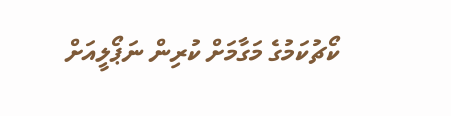ކޯޗުކަމުގެ މަގާމަށް ކުރިން ނަޕޯލީއަށް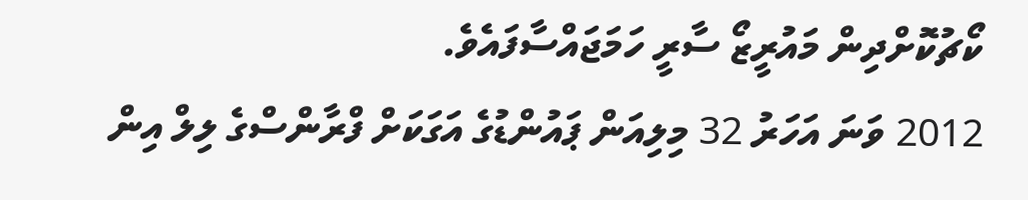ކޯޗުކޮށްދިން މައުރީޒޯ ސާރީ ހަމަޖައްސާފައެވެ.
2012 ވަނަ އަހަރު 32 މިލިއަން ޕައުންޑުގެ އަގަކަށް ފްރާންސްގެ ލިލް އިން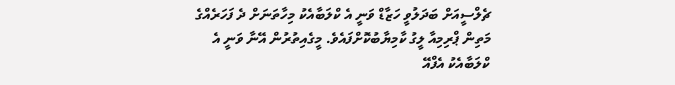ޗެލްސީއަށް ބަދަލުވީ ހަޒާޑް ވަނީ އެ ކްލަބާއެކު މިހާތަނަށް ދެ ފަހަރެއްގެ މަތިން ޕްރިމިއާ ލީގު ކާމިޔާބުކޮށްފައެވެ. މީގެއިތުރުން އޭނާ ވަނީ އެ ކްލަބާއެކު އެފްއޭ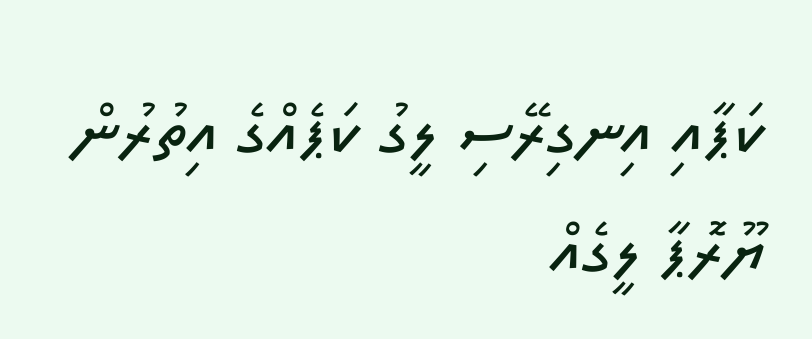ކަޕާއި އިނގިރޭސި ލީގު ކަޕެއްގެ އިތުރުން ޔޫރޮޕާ ލީގެއް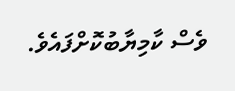ވެސް ކާމިޔާބުކޮށްފައެވެ.